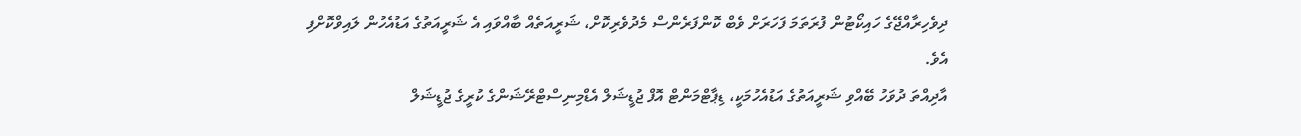ދިވެހިރާއްޖޭގެ ހައިކޯޓުން ފުރަތަމަ ފަހަރަށް ވެބް ކޮންފަރެންސް މެދުވެރިކޮށް، ޝަރީއަތެއް ބާއްވައި އެ ޝަރީއަތުގެ އަޑުއެހުން ލައިވްކޮށްފި އެވެ.
އާދިއްތަ ދުވަހު ބޭއްވި ޝަރީއަތުގެ އަޑުއެހުމަކީ، ޑިޕާޓްމަންޓް އޮފް ޖުޑީޝަލް އެޑްމިނިސްޓްރޭޝަންގެ ކުރީގެ ޖުޑީޝަލް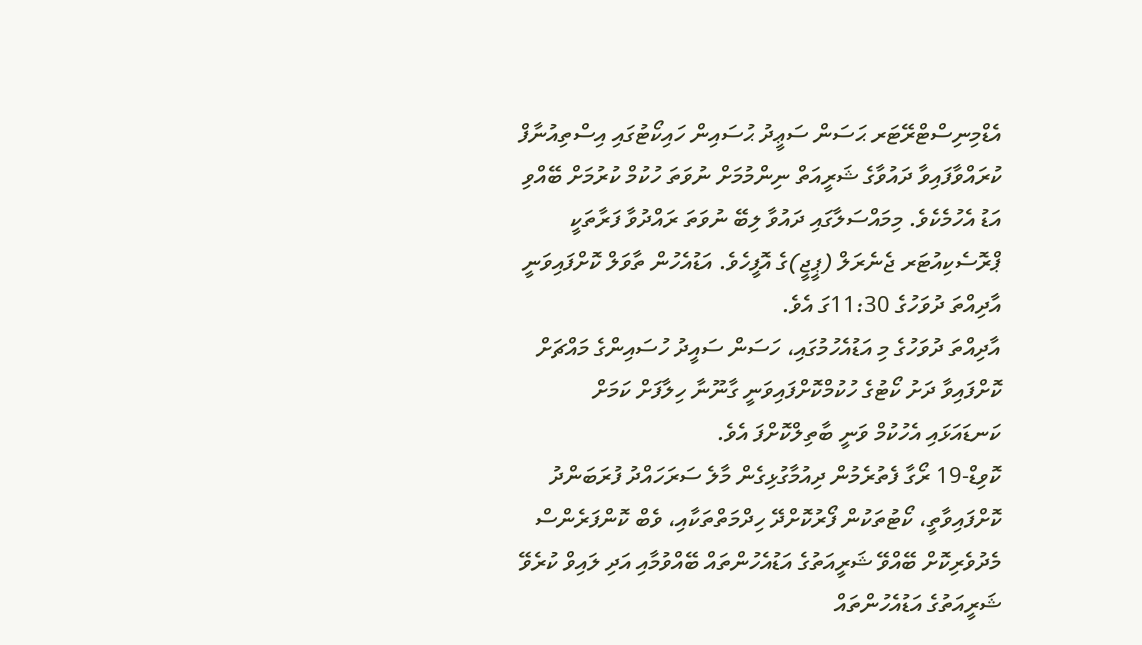އެޑްމިނިސްޓްރޭޓަރ ޙަސަން ސަޢީދު ޙުސައިން ހައިކޯޓުގައި އިސްތިއުނާފް ކުރައްވާފައިވާ ދައުވާގެ ޝަރީއަތް ނިންމުމަށް ނުވަތަ ހުކުމް ކުރުމަށް ބޭއްވި އަޑު އެހުމެކެވެ. މިމައްސަލާގައި ދައުވާ ލިބޭ ނުވަތަ ރައްދުވާ ފަރާތަކީ ޕްރޮސެކިއުޓަރ ޖެނެރަލް (ޕީޖީ)ގެ އޮފީހެވެ. އަޑުއެހުން ތާވަލް ކޮށްފައިވަނީ އާދިއްތަ ދުވަހުގެ 11:30ގަ އެވެ.
އާދިއްތަ ދުވަހުގެ މި އަޑުއެހުމުގައި، ހަސަން ސައީދު ހުސައިންގެ މައްޗަށް ކޮށްފައިވާ ދަށު ކޯޓުގެ ހުކުމްކޮށްފައިވަނީ ގާނޫނާ ހިލާފަށް ކަމަށް ކަނޑައަޅައި އެހުކުމް ވަނީ ބާތިލްކޮށްފަ އެވެ.
ކޮވިޑް-19 ރޯގާ ފެތުރެމުން ދިއުމާގުޅިގެން މާލެ ސަރަހައްދު ފުރަބަންދު ކޮށްފައިވާތީ، ކޯޓުތަކުން ފޯރުކޮށްދޭ ހިދްމަތްތަކާއި، ވެބް ކޮންފަރެންސް މެދުވެރިކޮށް ބޭއްވޭ ޝަރީއަތުގެ އަޑުއެހުންތައް ބޭއްވުމާއި އަދި ލައިވް ކުރެވޭ ޝަރީއަތުގެ އަޑުއެހުންތައް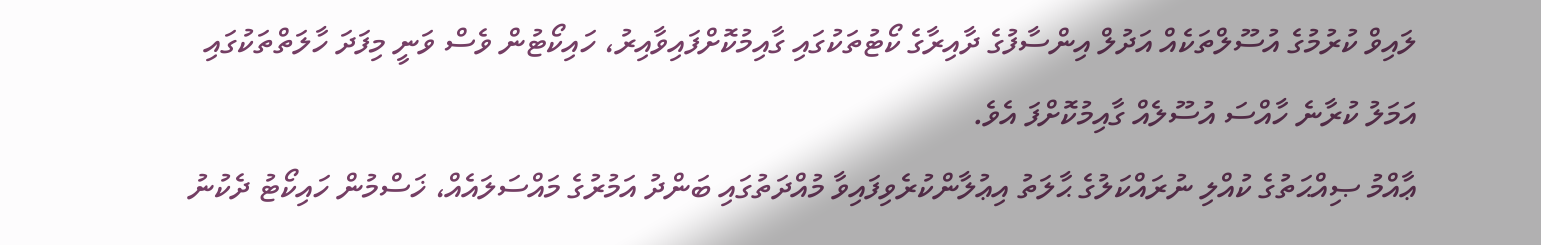ލައިވް ކުރުމުގެ އުސޫލްތަކެއް އަދުލް އިންސާފުގެ ދާއިރާގެ ކޯޓުތަކުގައި ގާއިމުކޮށްފައިވާއިރު، ހައިކޯޓުން ވެސް ވަނީ މިފަދަ ހާލަތްތަކުގައި އަމަލު ކުރާނެ ހާއްސަ އުސޫލެއް ގާއިމުކޮށްފަ އެވެ.
ޢާއްމު ޞިއްޙަތުގެ ކުއްލި ނުރައްކަލުގެ ޙާލަތު އިޢުލާންކުރެވިފައިވާ މުއްދަތުގައި ބަންދު އަމުރުގެ މައްސަލައެއް، ޚަސްމުން ހައިކޯޓު ދެކުނު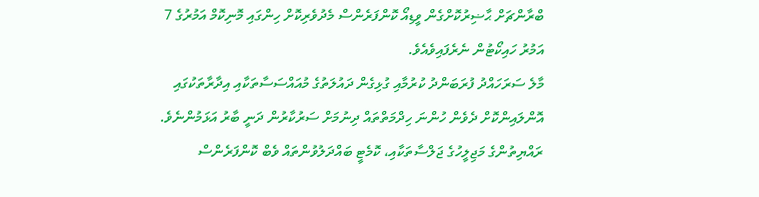ބްރާންޗަށް ޙާޟިރުކޮށްގެން ވީޑިއޯ ކޮންފަރެންސް މެދުވެރިކޮށް ހިންގައި މޮނިކޮމް އަމުރުގެ 7 އަމުރު ހައިކޯޓުން ނެރެފައިވެއެވެ.
މާލެ ސަރަހައްދު ފުރަބަންދު ކުރުމާއި ގުޅިގެން ދައުލަތުގެ މުއައްސަސާތަކާއި އިދާރާތަކުގައި އޮންލައިންކޮށް ދެވެން ހުންނަ ހިދްމަތްތައް ދިނުމަށް ސަރުކާރުން ދަނީ ބާރު އަޅަމުންނެވެ.
ރައްޔިތުންގެ މަޖިލީހުގެ ޖަލްސާތަކާއި، ކޮމެޓީ ބައްދަލުވުންތައް ވެބް ކޮންފަރެންސް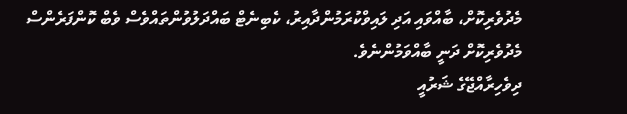މެދުވެރިކޮށް، ބާއްވައި އަދި ލައިވްކުރަމުންދާއިރު، ކެބިނެޓް ބައްދަލުވުންތައްވެސް ވެބް ކޮންފަރެންސް މެދުވެރިކޮށް ދަނީ ބާއްވަމުންނެވެ.
ދިވެހިރާއްޖޭގެ ޝަރުއީ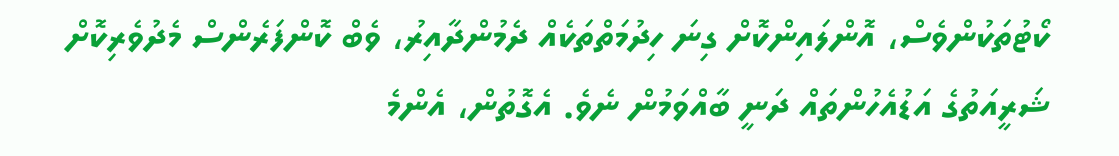ކޯޓުތަކުންވެސް، އޮންލައިންކޮށް ގިނަ ހިދުމަތްތަކެއް ދެމުންދާއިރު، ވެބް ކޮންފަރެންސް މެދުވެރިކޮށް ޝަރީއަތުގެ އަޑުއެހުންތައް ދަނީ ބާއްވަމުން ނެވެ. އެގޮތުން، އެންމެ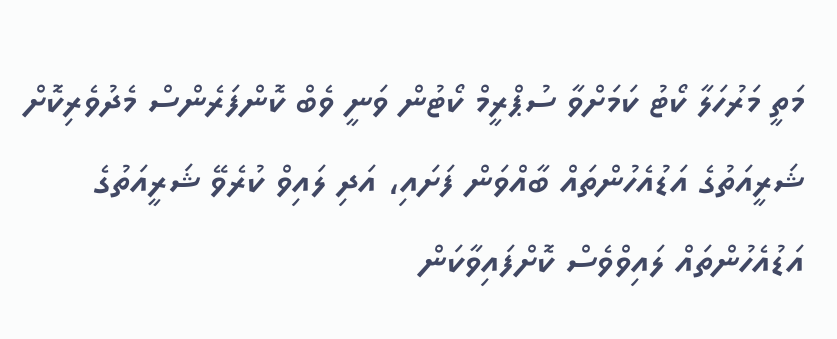މަތީ މަރުހަލާ ކޯޓު ކަމަށްވާ ސުޕްރީމް ކޯޓުން ވަނީ ވެބް ކޮންފަރެންސް މެދުވެރިކޮށް ޝަރީއަތުގެ އަޑުއެހުންތައް ބާއްވަން ފަށައި، އަދި ލައިވް ކުރެވޭ ޝަރީއަތުގެ އަޑުއެހުންތައް ލައިވްވެސް ކޮށްފައިވާކަން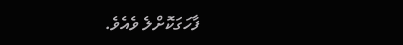ފާހަގަކޮށްލެ ވެއެވެ.